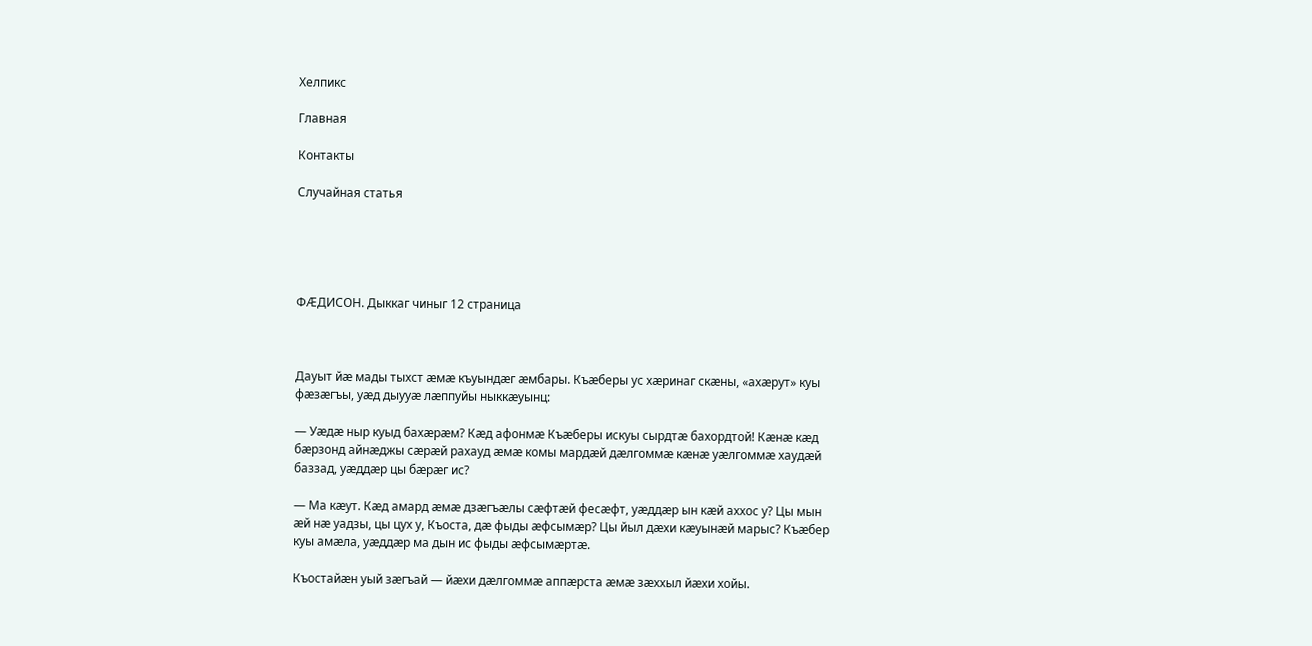Хелпикс

Главная

Контакты

Случайная статья





ФÆДИСОН. Дыккаг чиныг 12 страница



Дауыт йæ мады тыхст æмæ къуындæг æмбары. Къæберы ус хæринаг скæны, «ахæрут» куы фæзæгъы, уæд дыууæ лæппуйы ныккæуынц:

— Уæдæ ныр куыд бахæрæм? Кæд афонмæ Къæберы искуы сырдтæ бахордтой! Кæнæ кæд бæрзонд айнæджы сæрæй рахауд æмæ комы мардæй дæлгоммæ кæнæ уæлгоммæ хаудæй баззад, уæддæр цы бæрæг ис?

— Ма кæут. Кæд амард æмæ дзæгъæлы сæфтæй фесæфт, уæддæр ын кæй аххос у? Цы мын æй нæ уадзы, цы цух у, Къоста, дæ фыды æфсымæр? Цы йыл дæхи кæуынæй марыс? Къæбер куы амæла, уæддæр ма дын ис фыды æфсымæртæ.

Къостайæн уый зæгъай — йæхи дæлгоммæ аппæрста æмæ зæххыл йæхи хойы.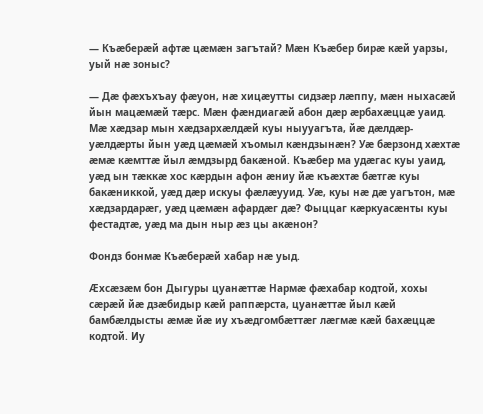— Къæберæй афтæ цæмæн загътай? Мæн Къæбер бирæ кæй уарзы, уый нæ зоныс?

— Дæ фæхъхъау фæуон, нæ хицæутты сидзæр лæппу, мæн ныхасæй йын мацæмæй тæрс. Мæн фæндиагæй абон дæр æрбахæццæ уаид. Мæ хæдзар мын хæдзархæлдæй куы ныууагъта, йæ дæлдæр-уæлдæрты йын уæд цæмæй хъомыл кæндзынæн? Уæ бæрзонд хæхтæ æмæ кæмттæ йыл æмдзырд бакæной. Къæбер ма удæгас куы уаид, уæд ын тæккæ хос кæрдын афон æниу йæ къæхтæ бæтгæ куы бакæниккой, уæд дæр искуы фæлæууид. Уæ, куы нæ дæ уагътон, мæ хæдзардарæг, уæд цæмæн афардæг дæ? Фыццаг кæркуасæнты куы фестадтæ, уæд ма дын ныр æз цы акæнон?

Фондз бонмæ Къæберæй хабар нæ уыд.

Æхсæзæм бон Дыгуры цуанæттæ Нармæ фæхабар кодтой, хохы сæрæй йæ дзæбидыр кæй раппæрста, цуанæттæ йыл кæй бамбæлдысты æмæ йæ иу хъæдгомбæттæг лæгмæ кæй бахæццæ кодтой. Иу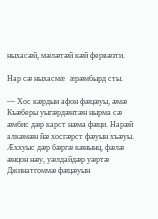ныхасæй, мæлæтæй кæй фервæзти.

Нар сæ ныхасмæ æрæмбырд сты.

— Хос кæрдын афон фæцæуы, æмæ Къæберы уыгæрдæнтæн нырма сæ æмбис дæр карст нæма фæци. Нарæй алкæмæн йæ хосгæрст фæуын хъæуы. Æххуыс дæр бæргæ кæнынц, фæлæ æнцон нæу, уæлдайдæр уæртæ Джинатгоммæ фæцæуын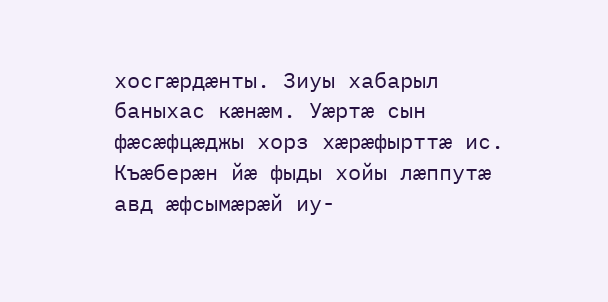хосгæрдæнты. Зиуы хабарыл баныхас кæнæм. Уæртæ сын фæсæфцæджы хорз хæрæфырттæ ис. Къæберæн йæ фыды хойы лæппутæ авд æфсымæрæй иу-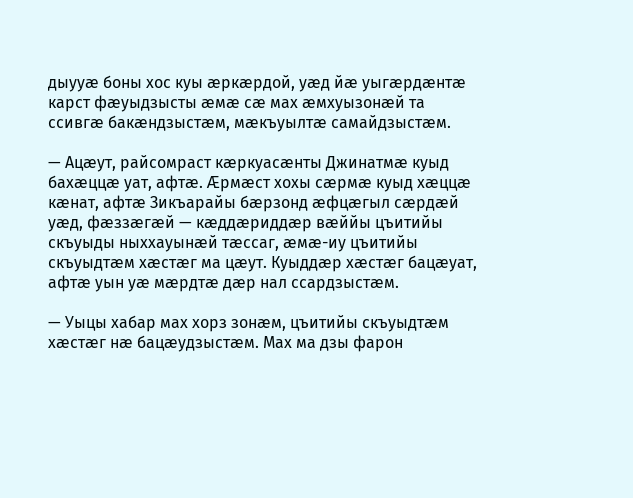дыууæ боны хос куы æркæрдой, уæд йæ уыгæрдæнтæ карст фæуыдзысты æмæ сæ мах æмхуызонæй та ссивгæ бакæндзыстæм, мæкъуылтæ самайдзыстæм.

— Ацæут, райсомраст кæркуасæнты Джинатмæ куыд бахæццæ уат, афтæ. Æрмæст хохы сæрмæ куыд хæццæ кæнат, афтæ Зикъарайы бæрзонд æфцæгыл сæрдæй уæд, фæззæгæй — кæддæриддæр вæййы цъитийы скъуыды ныххауынæй тæссаг, æмæ-иу цъитийы скъуыдтæм хæстæг ма цæут. Куыддæр хæстæг бацæуат, афтæ уын уæ мæрдтæ дæр нал ссардзыстæм.

— Уыцы хабар мах хорз зонæм, цъитийы скъуыдтæм хæстæг нæ бацæудзыстæм. Мах ма дзы фарон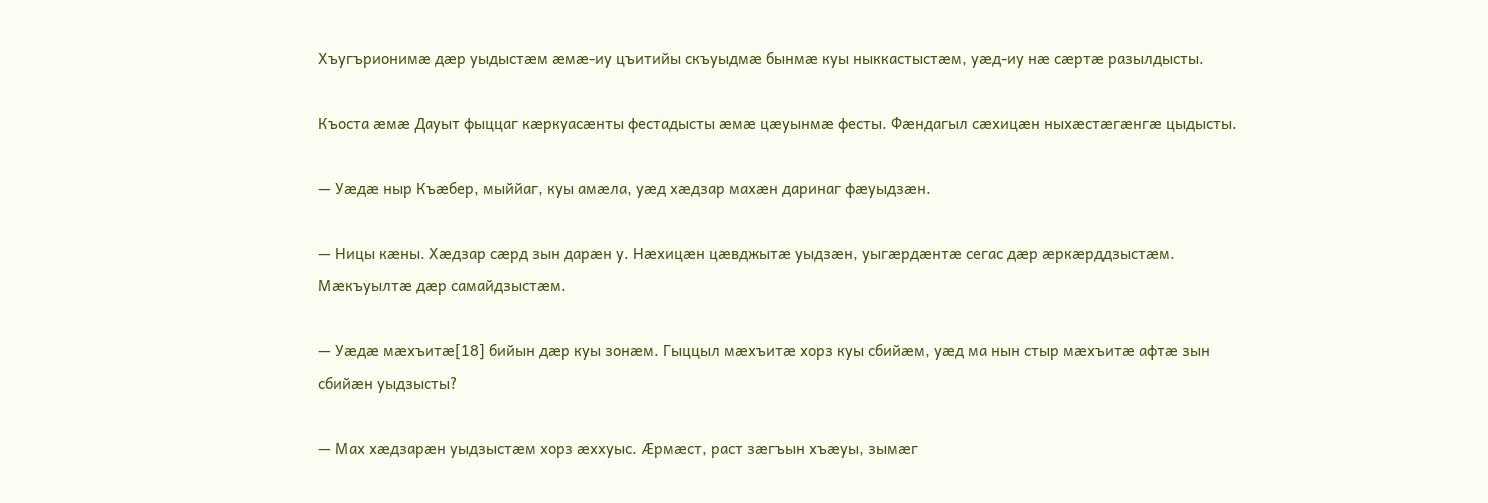Хъугърионимæ дæр уыдыстæм æмæ-иу цъитийы скъуыдмæ бынмæ куы ныккастыстæм, уæд-иу нæ сæртæ разылдысты.

Къоста æмæ Дауыт фыццаг кæркуасæнты фестадысты æмæ цæуынмæ фесты. Фæндагыл сæхицæн ныхæстæгæнгæ цыдысты.

— Уæдæ ныр Къæбер, мыййаг, куы амæла, уæд хæдзар махæн даринаг фæуыдзæн.

— Ницы кæны. Хæдзар сæрд зын дарæн у. Нæхицæн цæвджытæ уыдзæн, уыгæрдæнтæ сегас дæр æркæрддзыстæм. Мæкъуылтæ дæр самайдзыстæм.

— Уæдæ мæхъитæ[18] бийын дæр куы зонæм. Гыццыл мæхъитæ хорз куы сбийæм, уæд ма нын стыр мæхъитæ афтæ зын сбийæн уыдзысты?

— Мах хæдзарæн уыдзыстæм хорз æххуыс. Æрмæст, раст зæгъын хъæуы, зымæг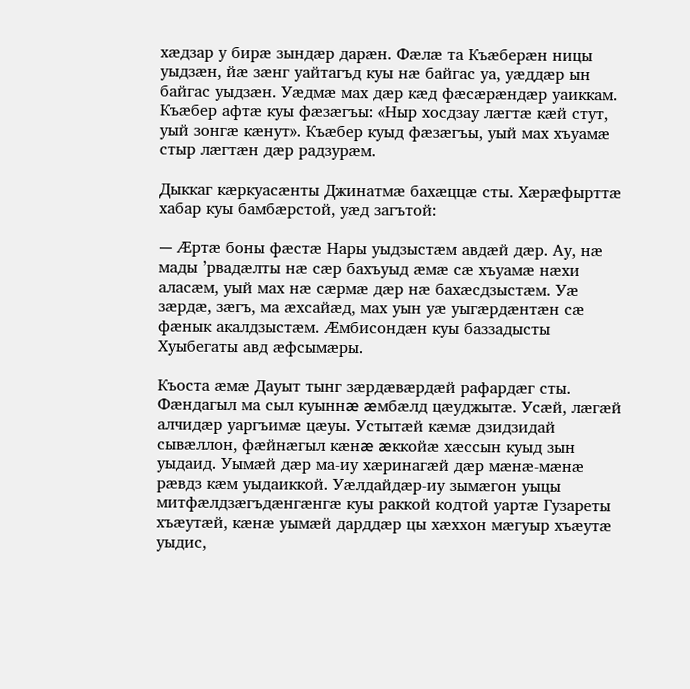хæдзар у бирæ зындæр дарæн. Фæлæ та Къæберæн ницы уыдзæн, йæ зæнг уайтагъд куы нæ байгас уа, уæддæр ын байгас уыдзæн. Уæдмæ мах дæр кæд фæсæрæндæр уаиккам. Къæбер афтæ куы фæзæгъы: «Ныр хосдзау лæгтæ кæй стут, уый зонгæ кæнут». Къæбер куыд фæзæгъы, уый мах хъуамæ стыр лæгтæн дæр радзурæм.

Дыккаг кæркуасæнты Джинатмæ бахæццæ сты. Хæрæфырттæ хабар куы бамбæрстой, уæд загътой:

— Æртæ боны фæстæ Нары уыдзыстæм авдæй дæр. Ау, нæ мады ’рвадæлты нæ сæр бахъуыд æмæ сæ хъуамæ нæхи аласæм, уый мах нæ сæрмæ дæр нæ бахæсдзыстæм. Уæ зæрдæ, зæгъ, ма æхсайæд, мах уын уæ уыгæрдæнтæн сæ фæнык акалдзыстæм. Æмбисондæн куы баззадысты Хуыбегаты авд æфсымæры.

Къоста æмæ Дауыт тынг зæрдæвæрдæй рафардæг сты. Фæндагыл ма сыл куыннæ æмбæлд цæуджытæ. Усæй, лæгæй алчидæр уаргъимæ цæуы. Устытæй кæмæ дзидзидай сывæллон, фæйнæгыл кæнæ æккойæ хæссын куыд зын уыдаид. Уымæй дæр ма-иу хæринагæй дæр мæнæ-мæнæ рæвдз кæм уыдаиккой. Уæлдайдæр-иу зымæгон уыцы митфæлдзæгъдæнгæнгæ куы раккой кодтой уартæ Гузареты хъæутæй, кæнæ уымæй дарддæр цы хæххон мæгуыр хъæутæ уыдис,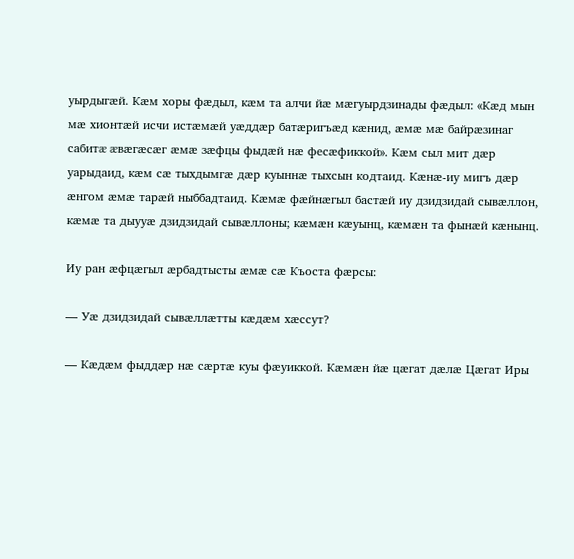уырдыгæй. Кæм хоры фæдыл, кæм та алчи йæ мæгуырдзинады фæдыл: «Кæд мын мæ хионтæй исчи истæмæй уæддæр батæригъæд кæнид, æмæ мæ байрæзинаг сабитæ æвæгæсæг æмæ зæфцы фыдæй нæ фесæфиккой». Кæм сыл мит дæр уарыдаид, кæм сæ тыхдымгæ дæр куыннæ тыхсын кодтаид. Кæнæ-иу мигъ дæр æнгом æмæ тарæй ныббадтаид. Кæмæ фæйнæгыл бастæй иу дзидзидай сывæллон, кæмæ та дыууæ дзидзидай сывæллоны; кæмæн кæуынц, кæмæн та фынæй кæнынц.

Иу ран æфцæгыл æрбадтысты æмæ сæ Къоста фæрсы:

— Уæ дзидзидай сывæллæтты кæдæм хæссут?

— Кæдæм фыддæр нæ сæртæ куы фæуиккой. Кæмæн йæ цæгат дæлæ Цæгат Иры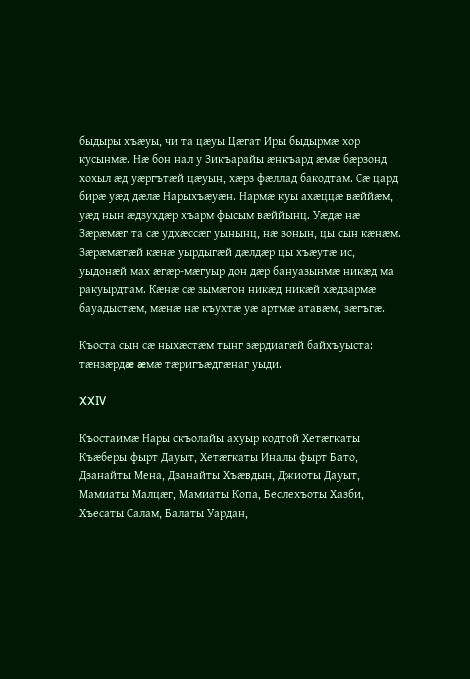быдыры хъæуы, чи та цæуы Цæгат Иры быдырмæ хор кусынмæ. Нæ бон нал у Зикъарайы æнкъард æмæ бæрзонд хохыл æд уæргътæй цæуын, хæрз фæллад бакодтам. Сæ цард бирæ уæд дæлæ Нарыхъæуæн. Нармæ куы ахæццæ вæййæм, уæд нын æдзухдæр хъарм фысым вæййынц. Уæдæ нæ Зæрæмæг та сæ удхæссæг уынынц, нæ зонын, цы сын кæнæм. Зæрæмæгæй кæнæ уырдыгæй дæлдæр цы хъæутæ ис, уыдонæй мах æгæр-мæгуыр дон дæр бануазынмæ никæд ма ракуырдтам. Кæнæ сæ зымæгон никæд никæй хæдзармæ бауадыстæм, мæнæ нæ къухтæ уæ артмæ атавæм, зæгъгæ.

Къоста сын сæ ныхæстæм тынг зæрдиагæй байхъуыста: тæнзæрдæ æмæ тæригъæдгæнаг уыди.

XXIV

Къостаимæ Нары скъолайы ахуыр кодтой Хетæгкаты Къæберы фырт Дауыт, Хетæгкаты Иналы фырт Бато, Дзанайты Мена, Дзанайты Хъæвдын, Джиоты Дауыт, Мамиаты Малцæг, Мамиаты Копа, Беслехъоты Хазби, Хъесаты Салам, Балаты Уардан,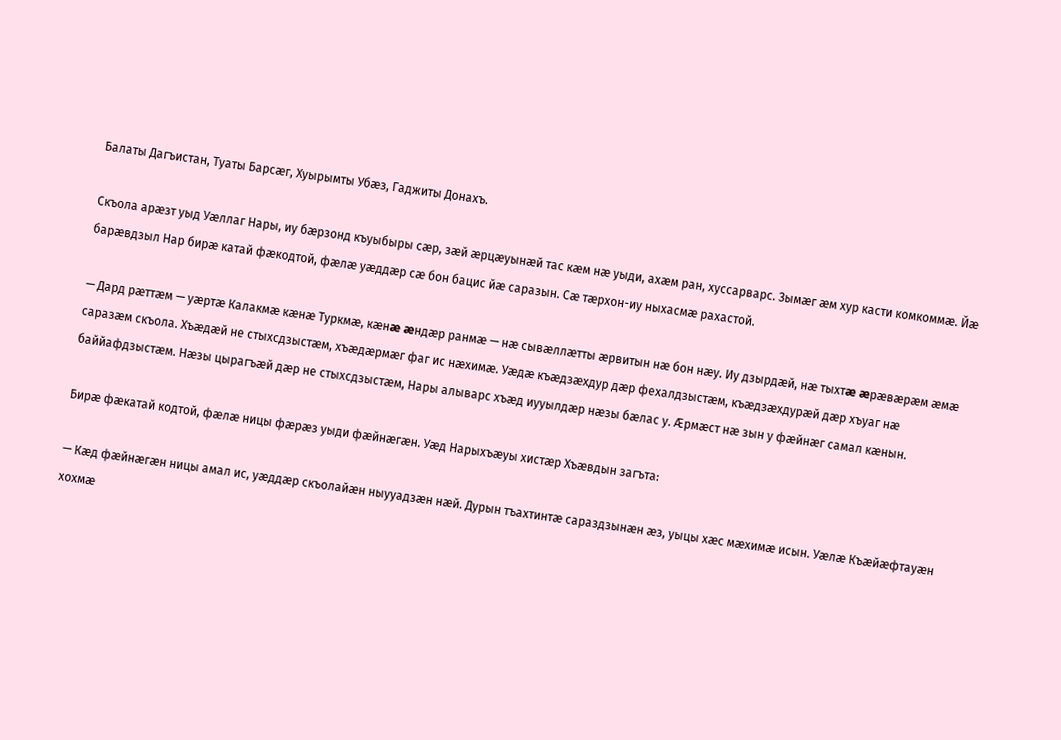Балаты Дагъистан, Туаты Барсæг, Хуырымты Убæз, Гаджиты Донахъ.

Скъола арæзт уыд Уæллаг Нары, иу бæрзонд къуыбыры сæр, зæй æрцæуынæй тас кæм нæ уыди, ахæм ран, хуссарварс. Зымæг æм хур касти комкоммæ. Йæ барæвдзыл Нар бирæ катай фæкодтой, фæлæ уæддæр сæ бон бацис йæ саразын. Сæ тæрхон-иу ныхасмæ рахастой.

— Дард рæттæм — уæртæ Калакмæ кæнæ Туркмæ, кæнæ æндæр ранмæ — нæ сывæллæтты æрвитын нæ бон нæу. Иу дзырдæй, нæ тыхтæ æрæвæрæм æмæ саразæм скъола. Хъæдæй не стыхсдзыстæм, хъæдæрмæг фаг ис нæхимæ. Уæдæ къæдзæхдур дæр фехалдзыстæм, къæдзæхдурæй дæр хъуаг нæ баййафдзыстæм. Нæзы цырагъæй дæр не стыхсдзыстæм, Нары алыварс хъæд иууылдæр нæзы бæлас у. Æрмæст нæ зын у фæйнæг самал кæнын.

Бирæ фæкатай кодтой, фæлæ ницы фæрæз уыди фæйнæгæн. Уæд Нарыхъæуы хистæр Хъæвдын загъта:

— Кæд фæйнæгæн ницы амал ис, уæддæр скъолайæн ныууадзæн нæй. Дурын тъахтинтæ сараздзынæн æз, уыцы хæс мæхимæ исын. Уæлæ Къæйæфтауæн хохмæ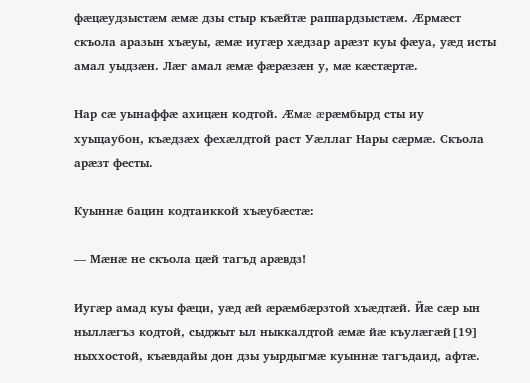фæцæудзыстæм æмæ дзы стыр къæйтæ раппардзыстæм. Æрмæст скъола аразын хъæуы, æмæ иугæр хæдзар арæзт куы фæуа, уæд исты амал уыдзæн. Лæг амал æмæ фæрæзæн у, мæ кæстæртæ.

Нар сæ уынаффæ ахицæн кодтой. Æмæ æрæмбырд сты иу хуыцаубон, къæдзæх фехæлдтой раст Уæллаг Нары сæрмæ. Скъола арæзт фесты.

Куыннæ бацин кодтаиккой хъæубæстæ:

— Мæнæ не скъола цæй тагъд арæвдз!

Иугæр амад куы фæци, уæд æй æрæмбæрзтой хъæдтæй. Йæ сæр ын ныллæгъз кодтой, сыджыт ыл ныккалдтой æмæ йæ къулæгæй[19] ныххостой, къæвдайы дон дзы уырдыгмæ куыннæ тагъдаид, афтæ.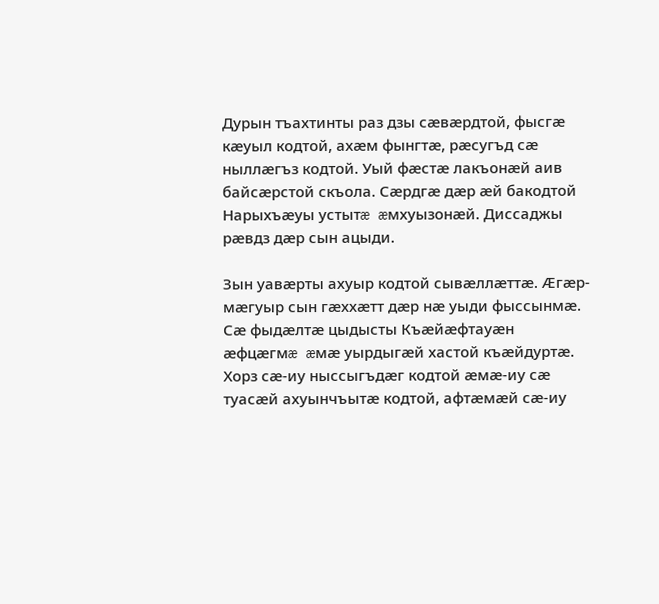Дурын тъахтинты раз дзы сæвæрдтой, фысгæ кæуыл кодтой, ахæм фынгтæ, рæсугъд сæ ныллæгъз кодтой. Уый фæстæ лакъонæй аив байсæрстой скъола. Сæрдгæ дæр æй бакодтой Нарыхъæуы устытæ æмхуызонæй. Диссаджы рæвдз дæр сын ацыди.

Зын уавæрты ахуыр кодтой сывæллæттæ. Æгæр-мæгуыр сын гæххæтт дæр нæ уыди фыссынмæ. Сæ фыдæлтæ цыдысты Къæйæфтауæн æфцæгмæ æмæ уырдыгæй хастой къæйдуртæ. Хорз сæ-иу ныссыгъдæг кодтой æмæ-иу сæ туасæй ахуынчъытæ кодтой, афтæмæй сæ-иу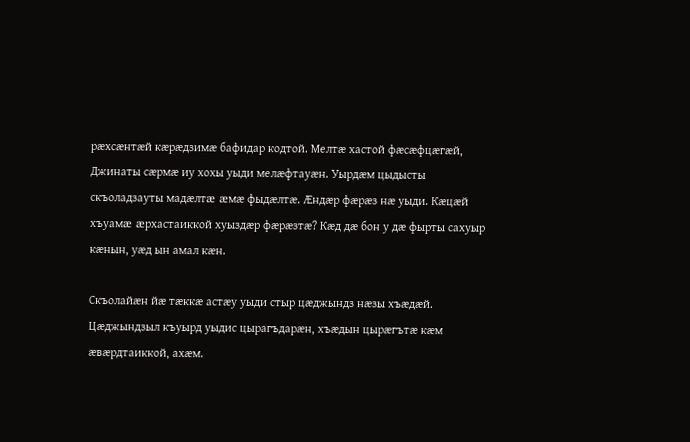рæхсæнтæй кæрæдзимæ бафидар кодтой. Мелтæ хастой фæсæфцæгæй, Джинаты сæрмæ иу хохы уыди мелæфтауæн. Уырдæм цыдысты скъоладзауты мадæлтæ æмæ фыдæлтæ. Æндæр фæрæз нæ уыди. Кæцæй хъуамæ æрхастаиккой хуыздæр фæрæзтæ? Кæд дæ бон у дæ фырты сахуыр кæнын, уæд ын амал кæн.

Скъолайæн йæ тæккæ астæу уыди стыр цæджындз нæзы хъæдæй. Цæджындзыл къуырд уыдис цырагъдарæн, хъæдын цырæгътæ кæм æвæрдтаиккой, ахæм.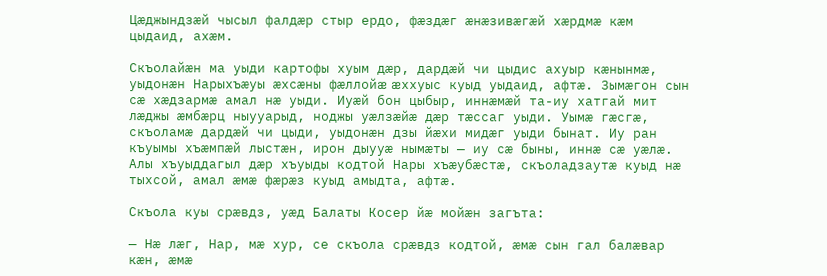Цæджындзæй чысыл фалдæр стыр ердо, фæздæг æнæзивæгæй хæрдмæ кæм цыдаид, ахæм.

Скъолайæн ма уыди картофы хуым дæр, дардæй чи цыдис ахуыр кæнынмæ, уыдонæн Нарыхъæуы æхсæны фæллойæ æххуыс куыд уыдаид, афтæ. Зымæгон сын сæ хæдзармæ амал нæ уыди. Иуæй бон цыбыр, иннæмæй та-иу хатгай мит лæджы æмбæрц ныууарыд, ноджы уæлзæйæ дæр тæссаг уыди. Уымæ гæсгæ, скъоламæ дардæй чи цыди, уыдонæн дзы йæхи мидæг уыди бынат. Иу ран къуымы хъæмпæй лыстæн, ирон дыууæ нымæты — иу сæ быны, иннæ сæ уæлæ. Алы хъуыддагыл дæр хъуыды кодтой Нары хъæубæстæ, скъоладзаутæ куыд нæ тыхсой, амал æмæ фæрæз куыд амыдта, афтæ.

Скъола куы срæвдз, уæд Балаты Косер йæ мойæн загъта:

— Нæ лæг, Нар, мæ хур, се скъола срæвдз кодтой, æмæ сын гал балæвар кæн, æмæ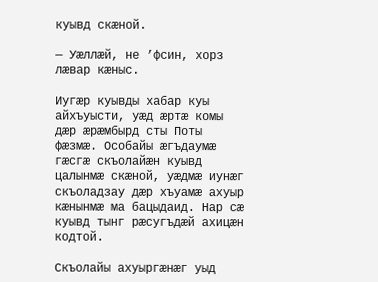куывд скæной.

— Уæллæй, не ’фсин, хорз лæвар кæныс.

Иугæр куывды хабар куы айхъуысти, уæд æртæ комы дæр æрæмбырд сты Поты фæзмæ. Особайы æгъдаумæ гæсгæ скъолайæн куывд цалынмæ скæной, уæдмæ иунæг скъоладзау дæр хъуамæ ахуыр кæнынмæ ма бацыдаид. Нар сæ куывд тынг рæсугъдæй ахицæн кодтой.

Скъолайы ахуыргæнæг уыд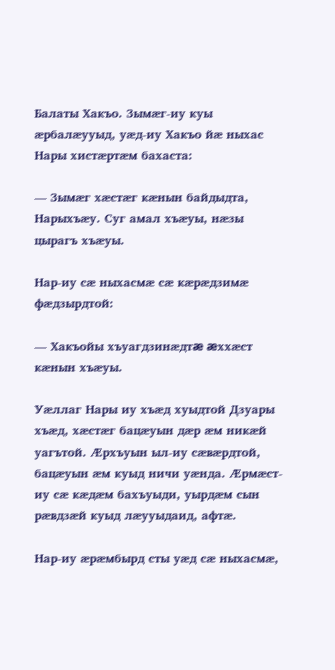Балаты Хакъо. Зымæг-иу куы æрбалæууыд, уæд-иу Хакъо йæ ныхас Нары хистæртæм бахаста:

— Зымæг хæстæг кæнын байдыдта, Нарыхъæу. Суг амал хъæуы, нæзы цырагъ хъæуы.

Нар-иу сæ ныхасмæ сæ кæрæдзимæ фæдзырдтой:

— Хакъойы хъуагдзинæдтæ æххæст кæнын хъæуы.

Уæллаг Нары иу хъæд хуыдтой Дзуары хъæд, хæстæг бацæуын дæр æм никæй уагътой. Æрхъуын ыл-иу сæвæрдтой, бацæуын æм куыд ничи уæнда. Æрмæст-иу сæ кæдæм бахъуыди, уырдæм сын рæвдзæй куыд лæууыдаид, афтæ.

Нар-иу æрæмбырд сты уæд сæ ныхасмæ,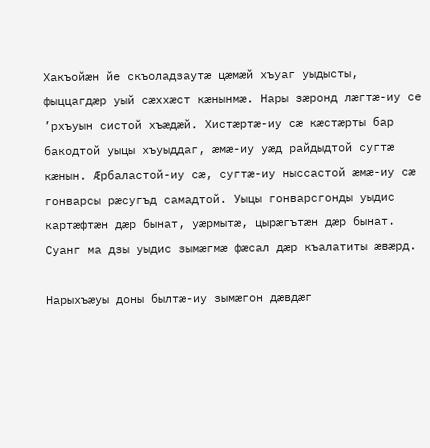Хакъойæн йе скъоладзаутæ цæмæй хъуаг уыдысты, фыццагдæр уый сæххæст кæнынмæ. Нары зæронд лæгтæ-иу се ’рхъуын систой хъæдæй. Хистæртæ-иу сæ кæстæрты бар бакодтой уыцы хъуыддаг, æмæ-иу уæд райдыдтой сугтæ кæнын. Æрбаластой-иу сæ, сугтæ-иу ныссастой æмæ-иу сæ гонварсы рæсугъд самадтой. Уыцы гонварсгонды уыдис картæфтæн дæр бынат, уæрмытæ, цырæгътæн дæр бынат. Суанг ма дзы уыдис зымæгмæ фæсал дæр къалатиты æвæрд.

Нарыхъæуы доны былтæ-иу зымæгон дæвдæг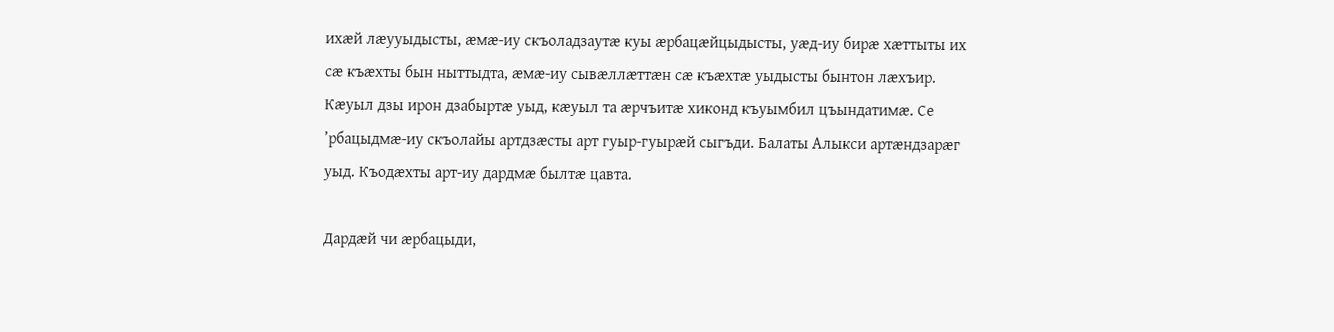ихæй лæууыдысты, æмæ-иу скъоладзаутæ куы æрбацæйцыдысты, уæд-иу бирæ хæттыты их сæ къæхты бын ныттыдта, æмæ-иу сывæллæттæн сæ къæхтæ уыдысты бынтон лæхъир. Кæуыл дзы ирон дзабыртæ уыд, кæуыл та æрчъитæ хиконд къуымбил цъындатимæ. Се ’рбацыдмæ-иу скъолайы артдзæсты арт гуыр-гуырæй сыгъди. Балаты Алыкси артæндзарæг уыд. Къодæхты арт-иу дардмæ былтæ цавта.

Дардæй чи æрбацыди,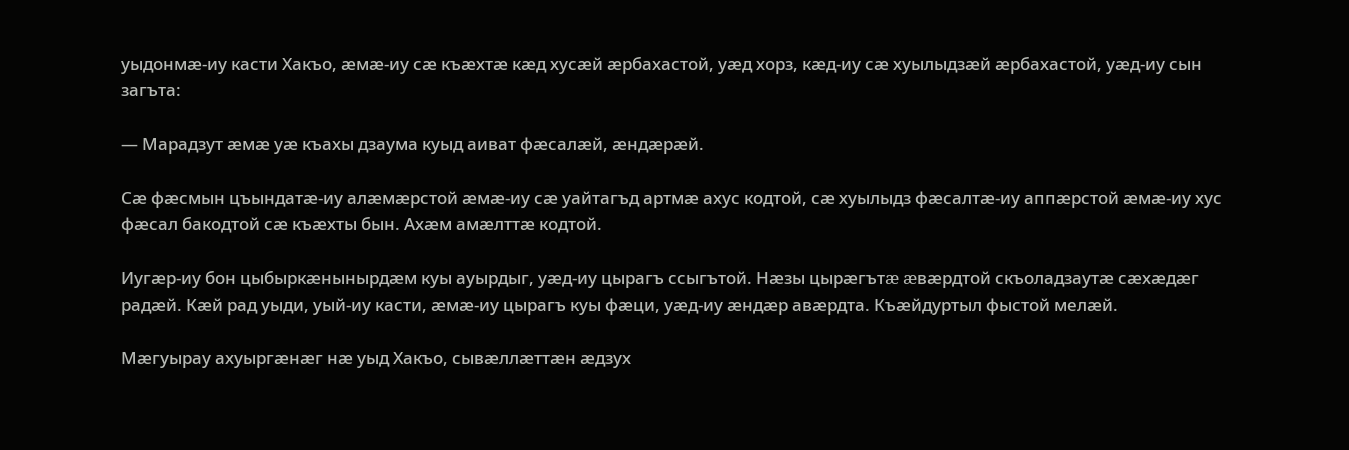уыдонмæ-иу касти Хакъо, æмæ-иу сæ къæхтæ кæд хусæй æрбахастой, уæд хорз, кæд-иу сæ хуылыдзæй æрбахастой, уæд-иу сын загъта:

— Марадзут æмæ уæ къахы дзаума куыд аиват фæсалæй, æндæрæй.

Сæ фæсмын цъындатæ-иу алæмæрстой æмæ-иу сæ уайтагъд артмæ ахус кодтой, сæ хуылыдз фæсалтæ-иу аппæрстой æмæ-иу хус фæсал бакодтой сæ къæхты бын. Ахæм амæлттæ кодтой.

Иугæр-иу бон цыбыркæнынырдæм куы ауырдыг, уæд-иу цырагъ ссыгътой. Нæзы цырæгътæ æвæрдтой скъоладзаутæ сæхæдæг радæй. Кæй рад уыди, уый-иу касти, æмæ-иу цырагъ куы фæци, уæд-иу æндæр авæрдта. Къæйдуртыл фыстой мелæй.

Мæгуырау ахуыргæнæг нæ уыд Хакъо, сывæллæттæн æдзух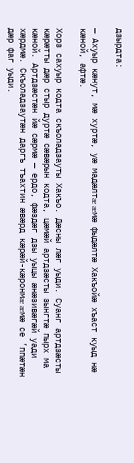дзырдта:

— Ахуыр кæнут, мæ хуртæ, уæ мадæлтæ æмæ фыдæлтæ Хакъойæ хъаст куыд нæ кæной, афтæ.

Хорз сахуыр кодта скъоладзауты Хакъо. Дæсны лæг уыди. Суанг артдзæсты кæрæтты дæр стыр дуртæ сæвæрын кодта, цæмæй артдзæсты зынгтæ пырх ма кæной. Артдзæстæн йæ сæрмæ — ердо, фæздæг дзы уыцы æнæзивæгæй уади хæрдмæ. Скъоладзаутæн даргъ тъахтин æвæрд кæрæй-кæронмæ æмæ се ’ппæтæн дæр фаг уыди.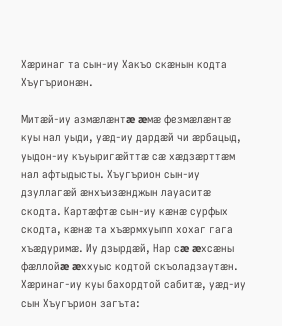Хæринаг та сын-иу Хакъо скæнын кодта Хъугърионæн.

Митæй-иу азмæлæнтæ æмæ фезмæлæнтæ куы нал уыди, уæд-иу дардæй чи æрбацыд, уыдон-иу къуыригæйттæ сæ хæдзæрттæм нал афтыдысты. Хъугърион сын-иу дзуллагæй æнхъизæнджын лауаситæ скодта. Картæфтæ сын-иу кæнæ сурфых скодта, кæнæ та хъæрмхуыпп хохаг гага хъæдуримæ. Иу дзырдæй, Нар сæ æхсæны фæллойæ æххуыс кодтой скъоладзаутæн. Хæринаг-иу куы бахордтой сабитæ, уæд-иу сын Хъугърион загъта: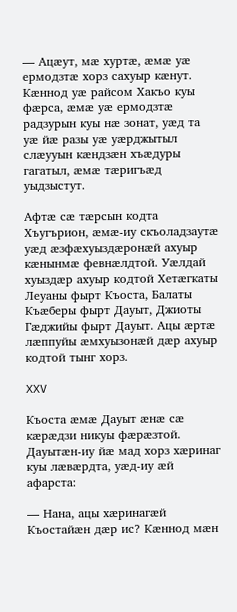— Ацæут, мæ хуртæ, æмæ уæ ермодзтæ хорз сахуыр кæнут. Кæннод уæ райсом Хакъо куы фæрса, æмæ уæ ермодзтæ радзурын куы нæ зонат, уæд та уæ йæ разы уæ уæрджытыл слæууын кæндзæн хъæдуры гагатыл, æмæ тæригъæд уыдзыстут.

Афтæ сæ тæрсын кодта Хъугърион, æмæ-иу скъоладзаутæ уæд æзфæхуыздæронæй ахуыр кæнынмæ февнæлдтой. Уæлдай хуыздæр ахуыр кодтой Хетæгкаты Леуаны фырт Къоста, Балаты Къæберы фырт Дауыт, Джиоты Гæджийы фырт Дауыт. Ацы æртæ лæппуйы æмхуызонæй дæр ахуыр кодтой тынг хорз.

XXV

Къоста æмæ Дауыт æнæ сæ кæрæдзи никуы фæрæзтой. Дауытæн-иу йæ мад хорз хæринаг куы лæвæрдта, уæд-иу æй афарста:

— Нана, ацы хæринагæй Къостайæн дæр ис? Кæннод мæн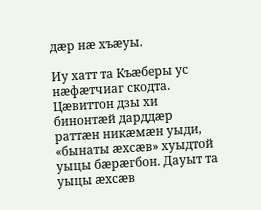дæр нæ хъæуы.

Иу хатт та Къæберы ус нæфæтчиаг скодта. Цæвиттон дзы хи бинонтæй дарддæр раттæн никæмæн уыди, «бынаты æхсæв» хуыдтой уыцы бæрæгбон. Дауыт та уыцы æхсæв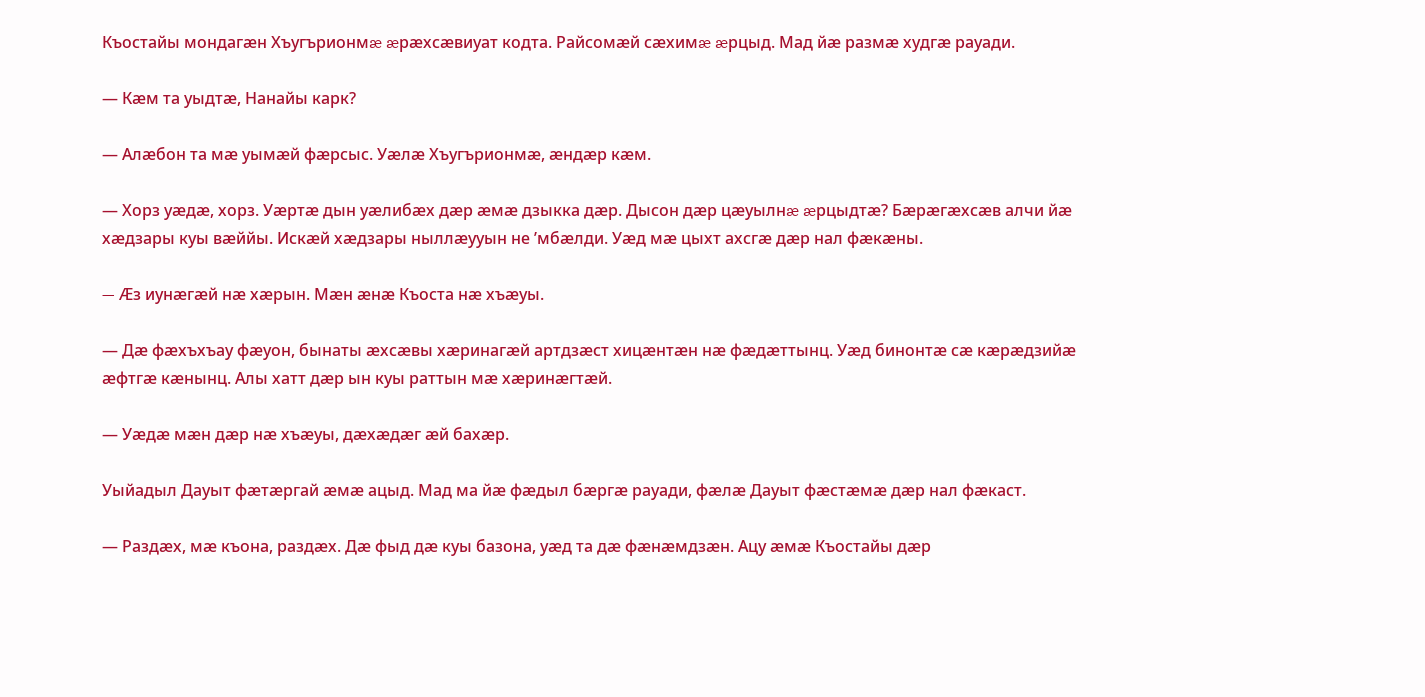Къостайы мондагæн Хъугърионмæ æрæхсæвиуат кодта. Райсомæй сæхимæ æрцыд. Мад йæ размæ худгæ рауади.

— Кæм та уыдтæ, Нанайы карк?

— Алæбон та мæ уымæй фæрсыс. Уæлæ Хъугърионмæ, æндæр кæм.

— Хорз уæдæ, хорз. Уæртæ дын уæлибæх дæр æмæ дзыкка дæр. Дысон дæр цæуылнæ æрцыдтæ? Бæрæгæхсæв алчи йæ хæдзары куы вæййы. Искæй хæдзары ныллæууын не ’мбæлди. Уæд мæ цыхт ахсгæ дæр нал фæкæны.

— Æз иунæгæй нæ хæрын. Мæн æнæ Къоста нæ хъæуы.

— Дæ фæхъхъау фæуон, бынаты æхсæвы хæринагæй артдзæст хицæнтæн нæ фæдæттынц. Уæд бинонтæ сæ кæрæдзийæ æфтгæ кæнынц. Алы хатт дæр ын куы раттын мæ хæринæгтæй.

— Уæдæ мæн дæр нæ хъæуы, дæхæдæг æй бахæр.

Уыйадыл Дауыт фæтæргай æмæ ацыд. Мад ма йæ фæдыл бæргæ рауади, фæлæ Дауыт фæстæмæ дæр нал фæкаст.

— Раздæх, мæ къона, раздæх. Дæ фыд дæ куы базона, уæд та дæ фæнæмдзæн. Ацу æмæ Къостайы дæр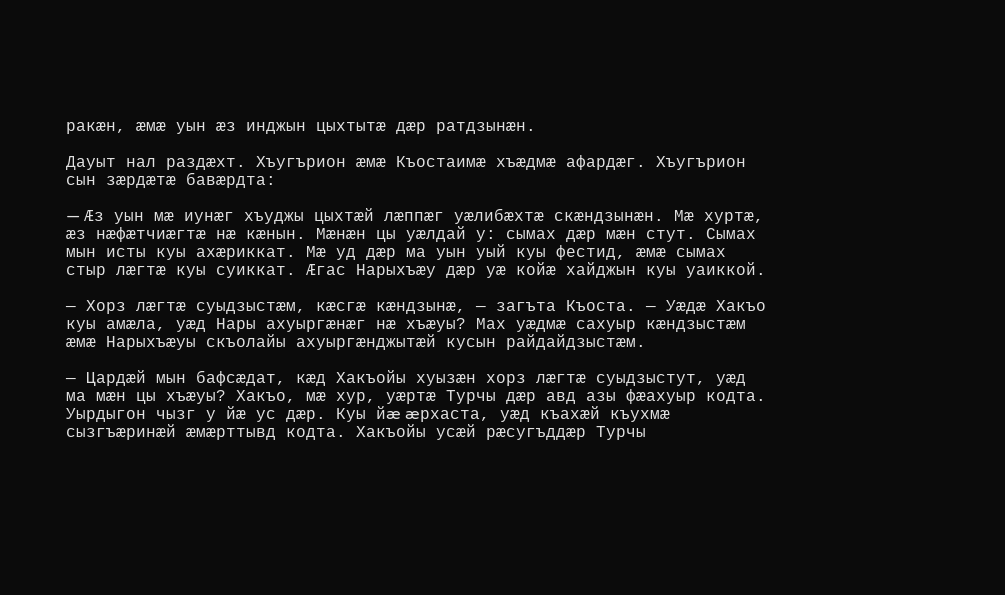ракæн, æмæ уын æз инджын цыхтытæ дæр ратдзынæн.

Дауыт нал раздæхт. Хъугърион æмæ Къостаимæ хъæдмæ афардæг. Хъугърион сын зæрдæтæ бавæрдта:

— Æз уын мæ иунæг хъуджы цыхтæй лæппæг уæлибæхтæ скæндзынæн. Мæ хуртæ, æз нæфæтчиæгтæ нæ кæнын. Мæнæн цы уæлдай у: сымах дæр мæн стут. Сымах мын исты куы ахæриккат. Мæ уд дæр ма уын уый куы фестид, æмæ сымах стыр лæгтæ куы суиккат. Æгас Нарыхъæу дæр уæ койæ хайджын куы уаиккой.

— Хорз лæгтæ суыдзыстæм, кæсгæ кæндзынæ, — загъта Къоста. — Уæдæ Хакъо куы амæла, уæд Нары ахуыргæнæг нæ хъæуы? Мах уæдмæ сахуыр кæндзыстæм æмæ Нарыхъæуы скъолайы ахуыргæнджытæй кусын райдайдзыстæм.

— Цардæй мын бафсæдат, кæд Хакъойы хуызæн хорз лæгтæ суыдзыстут, уæд ма мæн цы хъæуы? Хакъо, мæ хур, уæртæ Турчы дæр авд азы фæахуыр кодта. Уырдыгон чызг у йæ ус дæр. Куы йæ æрхаста, уæд къахæй къухмæ сызгъæринæй æмæрттывд кодта. Хакъойы усæй рæсугъддæр Турчы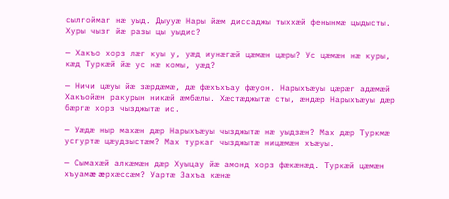сылгоймаг нæ уыд. Дыууæ Нары йæм диссаджы тыххæй фенынмæ цыдысты. Хуры чызг йæ разы цы уыдис?

— Хакъо хорз лæг куы у, уæд иунæгæй цæмæн цæры? Ус цæмæн нæ куры, кæд Туркæй йæ ус нæ комы, уæд?

— Ничи цæуы йæ зæрдæмæ, дæ фæхъхъау фæуон. Нарыхъæуы цæрæг адæмæй Хакъойæн ракурын никæй æмбæлы. Хæстæджытæ сты, æндæр Нарыхъæуы дæр бæргæ хорз чызджытæ ис.

— Уæдæ ныр махæн дæр Нарыхъæуы чызджытæ нæ уыдзæн? Мах дæр Туркмæ усгуртæ цæудзыстæм? Мах туркаг чызджытæ ницæмæн хъæуы.

— Сымахæй алкæмæн дæр Хуыцау йæ амонд хорз фæкæнæд. Туркæй цæмæн хъуамæ æрхæссæм? Уартæ Захъа кæнæ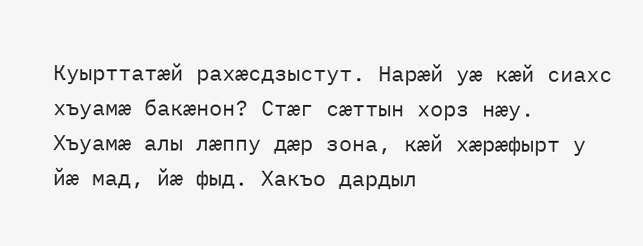Куырттатæй рахæсдзыстут. Нарæй уæ кæй сиахс хъуамæ бакæнон? Стæг сæттын хорз нæу. Хъуамæ алы лæппу дæр зона, кæй хæрæфырт у йæ мад, йæ фыд. Хакъо дардыл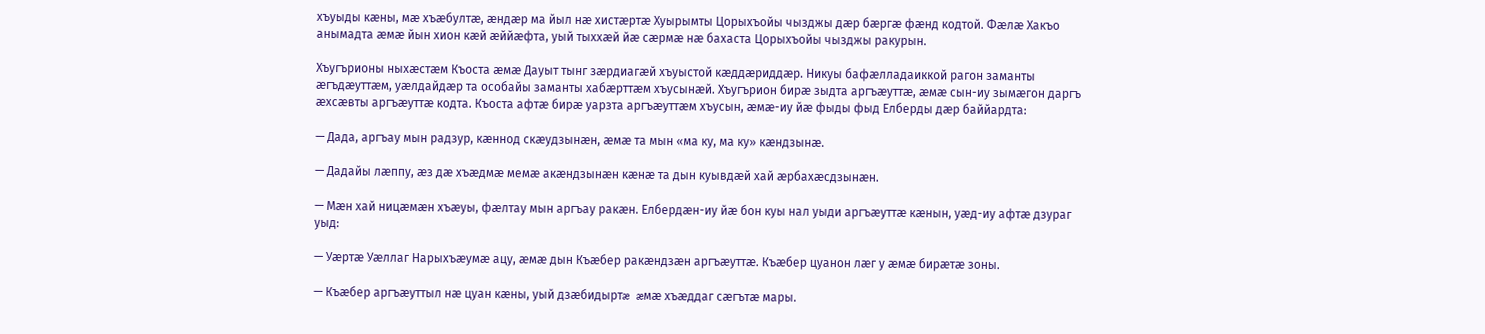хъуыды кæны, мæ хъæбултæ, æндæр ма йыл нæ хистæртæ Хуырымты Цорыхъойы чызджы дæр бæргæ фæнд кодтой. Фæлæ Хакъо анымадта æмæ йын хион кæй æййæфта, уый тыххæй йæ сæрмæ нæ бахаста Цорыхъойы чызджы ракурын.

Хъугърионы ныхæстæм Къоста æмæ Дауыт тынг зæрдиагæй хъуыстой кæддæриддæр. Никуы бафæлладаиккой рагон заманты æгъдæуттæм, уæлдайдæр та особайы заманты хабæрттæм хъусынæй. Хъугърион бирæ зыдта аргъæуттæ, æмæ сын-иу зымæгон даргъ æхсæвты аргъæуттæ кодта. Къоста афтæ бирæ уарзта аргъæуттæм хъусын, æмæ-иу йæ фыды фыд Елберды дæр баййардта:

— Дада, аргъау мын радзур, кæннод скæудзынæн, æмæ та мын «ма ку, ма ку» кæндзынæ.

— Дадайы лæппу, æз дæ хъæдмæ мемæ акæндзынæн кæнæ та дын куывдæй хай æрбахæсдзынæн.

— Мæн хай ницæмæн хъæуы, фæлтау мын аргъау ракæн. Елбердæн-иу йæ бон куы нал уыди аргъæуттæ кæнын, уæд-иу афтæ дзураг уыд:

— Уæртæ Уæллаг Нарыхъæумæ ацу, æмæ дын Къæбер ракæндзæн аргъæуттæ. Къæбер цуанон лæг у æмæ бирæтæ зоны.

— Къæбер аргъæуттыл нæ цуан кæны, уый дзæбидыртæ æмæ хъæддаг сæгътæ мары.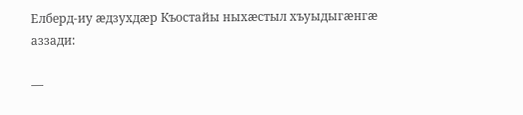Елберд-иу æдзухдæр Къостайы ныхæстыл хъуыдыгæнгæ аззади:

—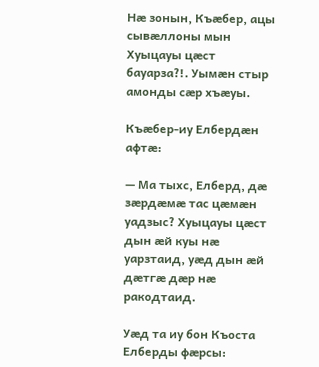Нæ зонын, Къæбер, ацы сывæллоны мын Хуыцауы цæст бауарза?!. Уымæн стыр амонды сæр хъæуы.

Къæбер-иу Елбердæн афтæ:

— Ма тыхс, Елберд, дæ зæрдæмæ тас цæмæн уадзыс? Хуыцауы цæст дын æй куы нæ уарзтаид, уæд дын æй дæтгæ дæр нæ ракодтаид.

Уæд та иу бон Къоста Елберды фæрсы: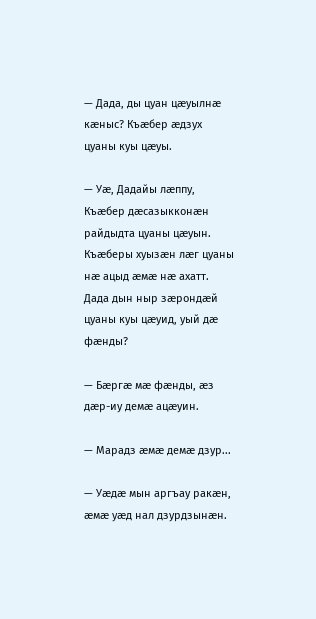— Дада, ды цуан цæуылнæ кæныс? Къæбер æдзух цуаны куы цæуы.

— Уæ, Дадайы лæппу, Къæбер дæсазыкконæн райдыдта цуаны цæуын. Къæберы хуызæн лæг цуаны нæ ацыд æмæ нæ ахатт. Дада дын ныр зæрондæй цуаны куы цæуид, уый дæ фæнды?

— Бæргæ мæ фæнды, æз дæр-иу демæ ацæуин.

— Марадз æмæ демæ дзур...

— Уæдæ мын аргъау ракæн, æмæ уæд нал дзурдзынæн.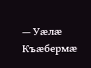— Уæлæ Къæбермæ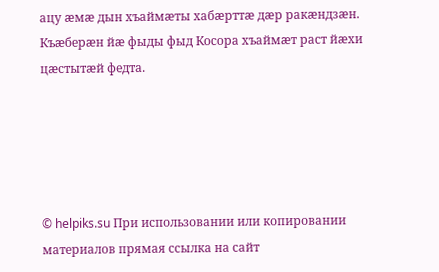ацу æмæ дын хъаймæты хабæрттæ дæр ракæндзæн. Къæберæн йæ фыды фыд Косора хъаймæт раст йæхи цæстытæй федта.





© helpiks.su При использовании или копировании материалов прямая ссылка на сайт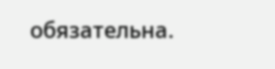обязательна.